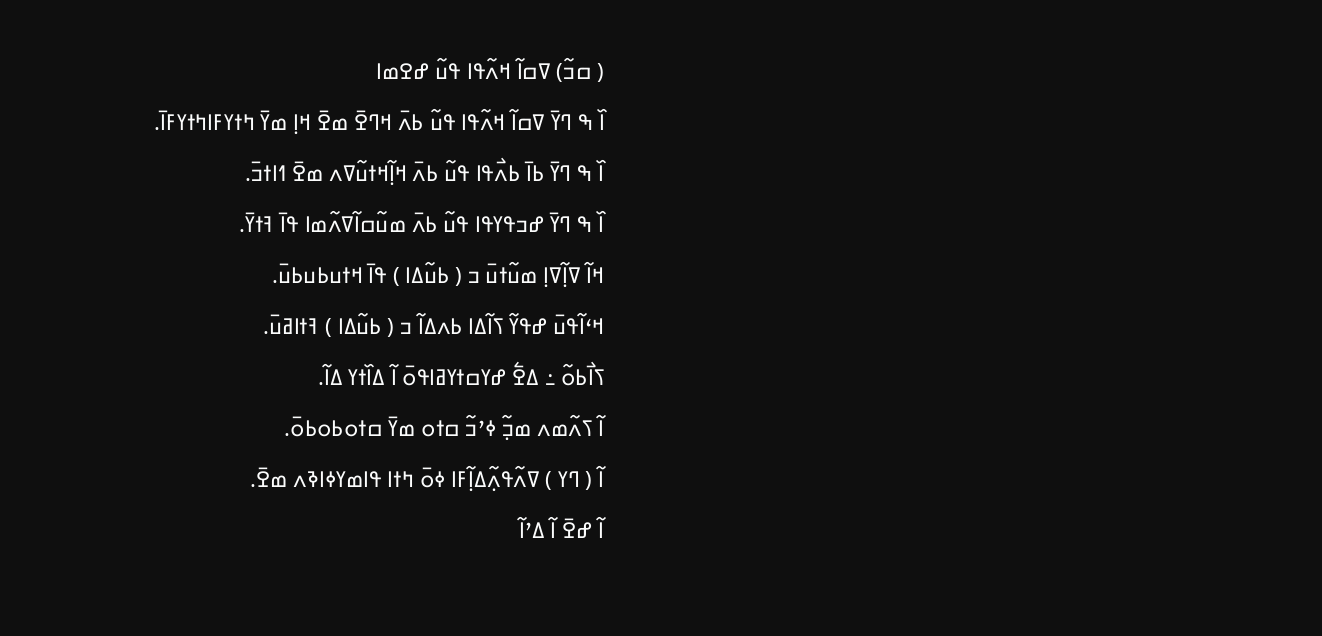( ߛߏ߬) ߜߛߊ߬ ߞߍ߬ߟߊ ߟߎ߬ ߝߐߘߊ
ߊ߰ ߒ ߣߌ߫ ߜߛߊ߬ ߞߍ߬ߟߊ ߟߎ߬ ߕߍ߫ ߞߣߐ߫ ߘߐ߫ ߞߊ߲ ߘߌ߫ ߤߙߌߓߊߤߙߌߓߊ߫.
ߊ߰ ߒ ߣߌ߫ ߕߊ߫ ߕߍ߯ߟߊ ߟߎ߬ ߕߍ߫ ߞߊ߲߬ߞߙߎ߬ߜߍ ߘߐ߫ ߗߊߙߏ߫.
ߊ߰ ߒ ߣߌ߫ ߝߏߟߌߟߊ ߟߎ߬ ߕߍ߫ ߘߎ߬ߛߊ߬ߜߍ߬ߘߊ ߟߊ߫ ߔߙߌ߫.
ߞߊ߬ ߜߊ߲߬ߜߊ߲ ߘߎ߬ߙߎ߫ ߏ ( ߕߎ߬ߡߊ ) ߟߊ߫ ߞߙߎߕߎߕߎ߫.
ߞߵߊ߬ߟߎ߫ ߝߟߌ߬ ߖߊ߬ߡߊ ߕߍߡߊ߬ ߏ ( ߕߎ߬ߡߊ ) ߔߙߊߥߎ߫.
ߖߊ߯ߕߋ߬ ߸ ߡߐ߱ ߝߌߛߙߌߥߊߟߋ߫ ߊ߬ ߡߊ߰ߙߌ ߡߊ߬.
ߊ߬ ߖߍ߬ߘߍ ߘߏ߲߬ ߦߴߏ߬ ߛߙߋ ߘߌ߫ ߛߙߋߕߋߕߋ߫.
ߊ߬ ( ߣߌ ) ߜߍ߬ߟߍ߲߬ߡߊ߲߬ߓߊ ߦߋ߫ ߤߙߊ ߟߊߘߌߦߊߢߍ ߘߐ߫.
ߊ߬ ߝߐ߫ ߊ߬ ߡߴߊ߬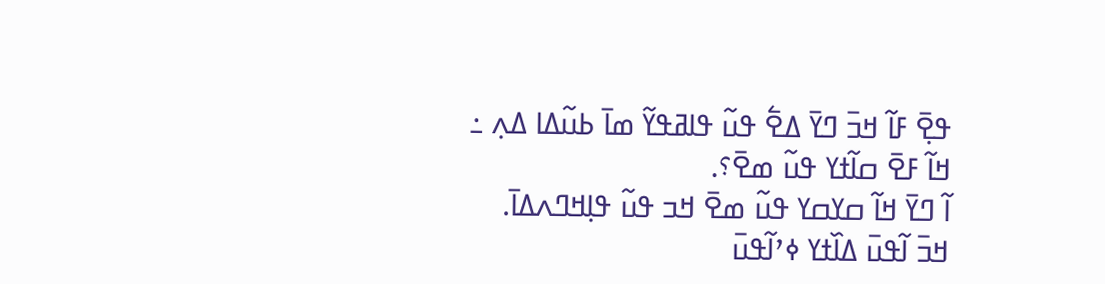ߟߐ߲߫ ߓߊ߬ ߞߏ߫ ߣߌ߫ ߡߐ߱ ߟߎ߬ ߟߊߥߟߌ߬ ߘߊ߫ ߕߎ߬ߡߊ ߡߍ߲ ߸ ߞߊ߬ ߓߐ߫ ߛߊ߬ߙߌ ߟߎ߬ ߘߐ߫؟.
ߊ߬ ߣߌ߫ ߞߊ߬ ߛߌߛߌ ߟߎ߬ ߘߐ߫ ߞߏ ߟߎ߬ ߟߊ߲ߞߣߍߡߊ߫.
ߞߏ߫ ߊ߬ߟߎ߫ ߡߊ߰ߙߌ ߦߴߊ߬ߟߎ߫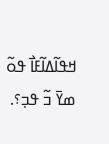ߞߟߊ߬ߡߊ߬ߓߊ߯ ߟߋ߬ ߘߌ߫ ߏ߬ ߟߏ߲؟.